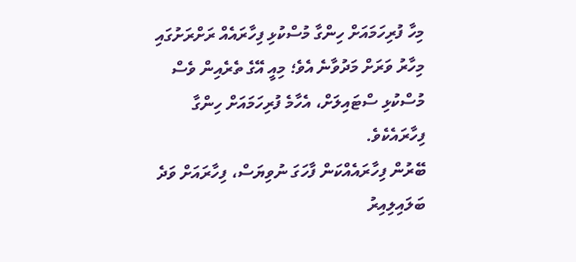މިހާ ފުރިހަމައަށް ހިންގާ މުސްކުޅި ފިހާރައެއް ރަށްރަށުގައި މިހާރު ވަރަށް މަދުވާނެ އެވެ؛ މިއީ އޭގެ ތެރެއިން ވެސް މުސްކުޅި ސްޓައިލަށް، އެހާމެ ފުރިހަމައަށް ހިންގާ ފިހާރައެކެވެ.
ބޭރުން ފިހާރައެއްކަން ފާހަގަ ނުވިޔަސް، ފިހާރައަށް ވަދެ ބަލައިލިއިރު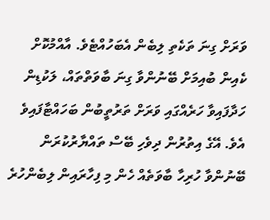ވަރަށް ގިނަ ތަކެތި ލިބެން އެބަހުއްޓެވެ. އާއްމުކޮށް ކެއިން ބުއިމަށް ބޭނުންވާ ގިނަ ބާވަތްތައް، ލަކުޑިން ހަދާފައިވާ ހަރެއްގައި ވަރަށް ތަރުތީބުން ބަހައްޓާފައިވެ އެވެ. އޭގެ އިތުރުން ދިވެހި ބޭސް ތައްޔާރުކުރަން ބޭނުންވާ ހުރިހާ ބާވަތެއް ހެން މި ފިހާރައިން ލިބެންހުރެ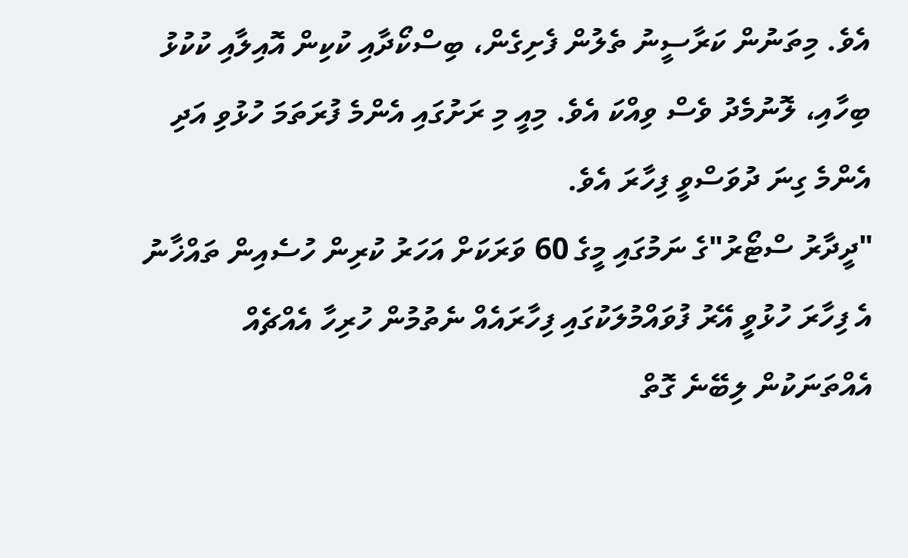އެވެ. މިތަނުން ކަރާސީނު ތެލުން ފެށިގެން، ބިސްކޯދާއި ކުކިން އޮއިލާއި ކުކުޅު ބިހާއި، ލޮނުމެދު ވެސް ވިއްކަ އެވެ. މިއީ މި ރަށުގައި އެންމެ ފުރަތަމަ ހުޅުވި އަދި އެންމެ ގިނަ ދުވަސްވީ ފިހާރަ އެވެ.
"ދީދާރު ސްޓޯރު"ގެ ނަމުގައި މީގެ 60 ވަރަކަށް އަހަރު ކުރިން ހުސެއިން ތައްޚާނު އެ ފިހާރަ ހުޅުވީ އޭރު ފުވައްމުލަކުގައި ފިހާރައެއް ނެތުމުން ހުރިހާ އެއްޗެއް އެއްތަނަކުން ލިބޭނެ ގޮތް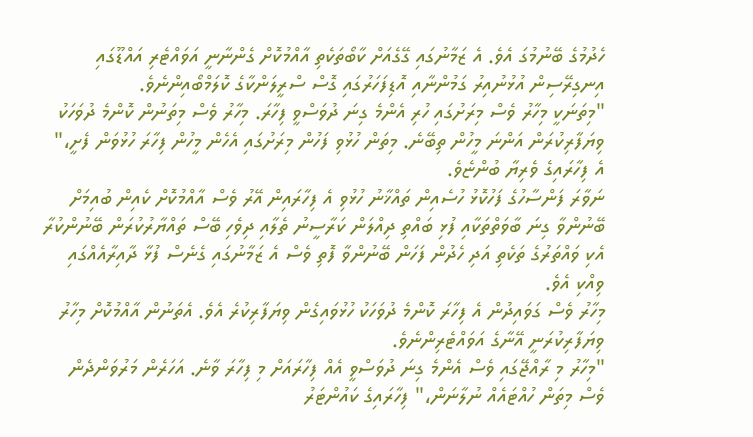ހެދުމުގެ ބޭނުމުގަ އެވެ. އެ ޒަމާނުގައި ގޭގެއަށް ކާބޯތަކެތި އާއްމުކޮށް ގެންނާނީ އަވައްޓެރި އައްޑޫގައި އިނގިރޭސިން އުޅުނުއިރު ގަމުންނާއި އޮޑިފަހަރުގައި ގޮސް ސްރީލަންކާގެ ކޮލަމްބޯއިންނެވެ.
"މިތަނަކީ މިހާރު ވެސް މިރަށުގައި ހުރި އެންމެ ގިނަ ދުވަސްވީ ފިހާރަ. މިހާރު ވެސް މިތަނުން ކޮންމެ ދުވަހަކު ވިޔަފާރިކުރަން އަންނަ މީހުން ތިބޭނެ. މިތަން ހުޅުވި ފަހުން މިރަށުގައި އެހެން މީހުން ފިހާރަ ހުޅުވަން ފެށީ،" އެ ފިހާރައިގެ ވެރިޔާ ބުންޏެވެ.
ނަވާރަ ފަންސާހުގެ ފަހުކޮޅު ހުސެއިން ތައްޚާނު ހުޅުވި އެ ފިހާރައިން އޭރު ވެސް އާއްމުކޮށް ކެއިން ބުއިމަށް ބޭނުންވާ ގިނަ ބާވަތްތަކާއި ފުޅި ބައްތި ދިއްލަން ކަރާސީނު ތެލާއި ދިވެހި ބޭސް ތައްޔާރުކުރަން ބޭނުންކުރާ އެކި ވައްތަރުގެ ތަކެތި އަދި ހެދުން ފަހަން ބޭނުންވާ ފޮތި ވެސް އެ ޒަމާނުގައި ގެނެސް ފުޅާ ދާއިރާއެއްގައި ވިއްކި އެވެ.
މިހާރު ވެސް ގަވައިދުން އެ ފިހާރަ ކޮންމެ ދުވަހަކު ހުޅުވައިގެން ވިޔަފާރިކުރެ އެވެ. އެތަނުން އާއްމުކޮށް މިހާރު ވިޔަފާރިކުރަނީ އޭނާގެ އަވައްޓެރިންނެވެ.
"މިހާރު މި ރާއްޖޭގައި ވެސް އެންމެ ގިނަ ދުވަސްވީ އެއް ފިހާރައަށް މި ފިހާރަ ވާނެ. އަހަރެން މަރުވަންދެން ވެސް މިތަން ހުއްޓައެއް ނުލާނަން،" ފިހާރައިގެ ކައުންޓަރު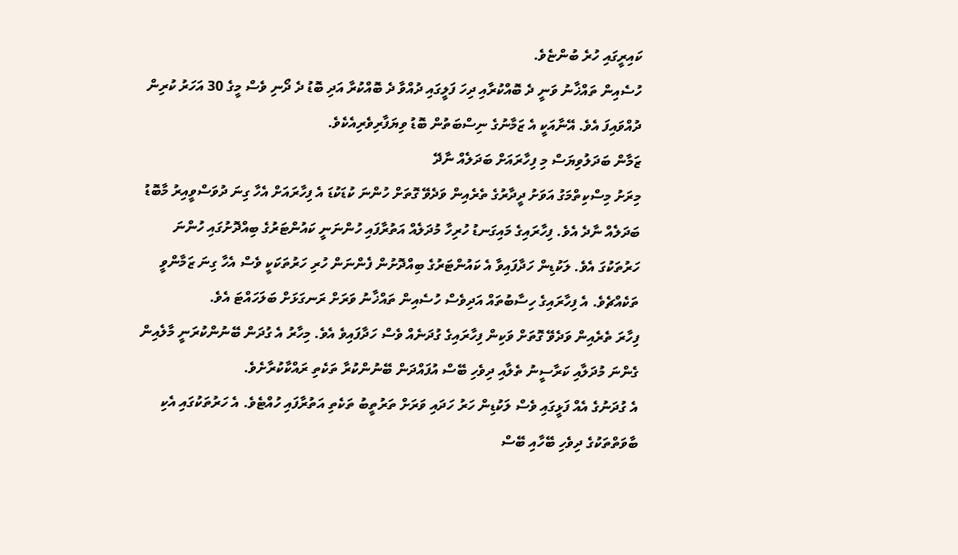ކައިރީގައި ހުރެ ބުންޏެވެ.
ހުސެއިން ތައްޚާނު ވަނީ ދެ ބޮއްކުރާއި ދިހަ ފަލީގައި ދުއްވާ ދެ ބޮއްކުރާ އަދި ބޮޑު ދެ ދޯނި ވެސް މީގެ 30 އަހަރު ކުރިން ދުއްވައިފަ އެވެ. އޭނާއަކީ އެ ޒަމާނުގެ ނިސްބަތުން ބޮޑު ވިޔަފާރިވެރިއެކެވެ.
ޒަމާން ބަދަލުވިޔަސް މި ފިހާރައަށް ބަދަލެއް ނާދޭ
މިރަށު މިސްކިތްމަގު އަވަށު ދީދާރުގެ ތެރެއިން ވަދެވޭ ގޮތަށް ހުންނަ ކުޑަކުޑަ އެ ފިހާރައަށް އެހާ ގިނަ ދުވަސްވީއިރު މާބޮޑު ބަދަލެއް ނާދެ އެވެ. ފިހާރައިގެ މައިގަނޑު ހުރިހާ މުދަލެއް އަތުރާފައި ހުންނަނީ ކައުންޓަރުގެ ބިއްދޮށުގައި ހުންނަ ހަރުތަކުގަ އެވެ. ލަކުޑިން ހަދާފައިވާ އެ ކައުންޓަރުގެ ބިއްދޮށުން ފެންނަން ހުރި ހަރުތަކަކީ ވެސް އެހާ ގިނަ ޒަމާންވީ ތަކެއްޗެވެ. އެ ފިހާރައިގެ ހިސާބުތައް އަދިވެސް ހުސެއިން ތައްޚާނު ވަރަށް ރަނގަޅަށް ބަލަހައްޓަ އެވެ.
ފިހާރަ ތެރެއިން ވަދެވޭ ގޮތަށް ވަކިން ފިހާރައިގެ ގުދަނެއް ވެސް ހަދާފައިވެ އެވެ. މިހާރު އެ ގުދަން ބޭނުންކުރަނީ މާލެއިން ގެންނަ މުދަލާއި ކަރާސީނު ތެލާއި ދިވެހި ބޭސް އުފައްދަން ބޭނުންކުރާ ތަކެތި ރައްކާކުރާށެވެ.
އެ ގުދަނުގެ އެއް ފަޅީގައި ވެސް ލަކުޑިން ހަރު ހަދައި ވަރަށް ތަރުތީބު ތަކެތި އަތުރާފައި ހުއްޓެވެ. އެ ހަރުތަކުގައި އެކި ބާވަތްތަކުގެ ދިވެހި ބޭހާއި ބޭސް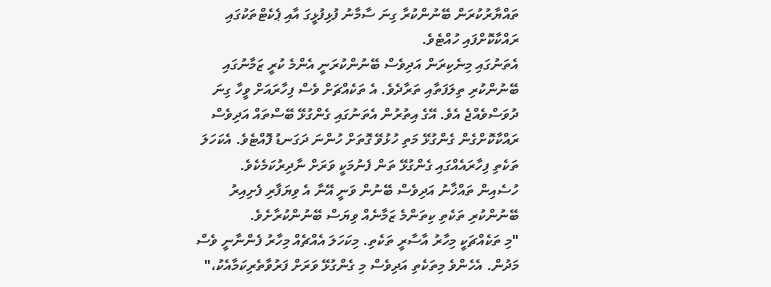ތައްޔާރުކުރަން ބޭނުންކުރާ ގިނަ ސާމާނު ފުޅިފުޅީގަ އާއި ޕެކެޓްތަކުގައި ރައްކާކޮށްފައި ހުއްޓެވެ.
އެތަނުގައި މިނެކިރަން އަދިވެސް ބޭނުންކުރަނީ އެންމެ ކުރީ ޒަމާނުގައި ބޭނުންކުރި ތިލަފަތާއި ތަރާދެވެ. އެ ތަކެއްޗަށް ވެސް ފިހާރައަށް ވީހާ ގިނަ ދުވަސްވެއްޖެ އެވެ. އޭގެ އިތުރުން އެތަނުގައި ގެންގުޅޭ ބޭސްތައް އަދިވެސް ރައްކާކޮށްގެން ގެންގުޅޭ މަތި ހުޅުވޭ ގޮތަށް ހުންނަ ދަގަނޑު ފޮއްޓެވެ. އެކަހަލަ ތަކެތި ފިހާރައެއްގައި ގެންގުޅޭ ތަން ފެނުމަކީ ވަރަށް ނާދިރުކަމެކެވެ.
ހުސެއިން ތައްޚާނު އަދިވެސް ބޭނުން ވަނީ އޭނާ އެ ވިޔަފާރި ފެށިއިރު ބޭނުންކުރި ތަކެތި ކިތަންމެ ޒަމާނެއް ވިޔަސް ބޭނުންކުރާށެވެ.
"މި ތަކެއްޗަކީ މިހާރު އާސާރީ ތަކެތި. މިކަހަލަ އެއްޗެއް މިހާރު ފެންނާނީ ވެސް މަދުން. އެހެންވެ މިތަކެތި އަދިވެސް މި ގެންގުޅޭ ވަރަށް ފަރުވާތެރިކަމާއެކު،"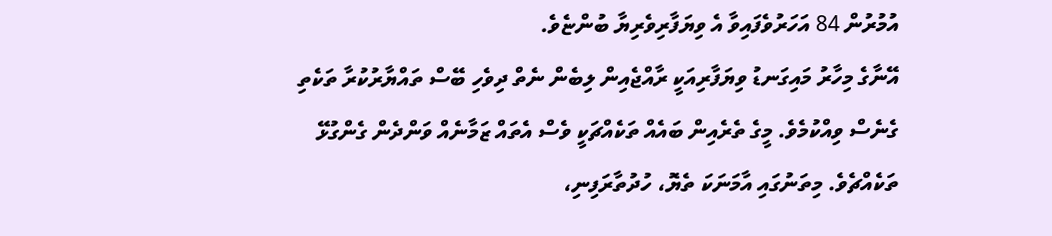އުމުރުން 84 އަހަރުވެފައިވާ އެ ވިޔަފާރިވެރިޔާ ބުންޏެވެ.
އޭނާގެ މިހާރު މައިގަނޑު ވިޔަފާރިއަކީ ރާއްޖެއިން ލިބެން ނެތް ދިވެހި ބޭސް ތައްޔާރުކުރާ ތަކެތި ގެނެސް ވިއްކުމެވެ. މީގެ ތެރެއިން ބައެއް ތަކެއްޗަކީ ވެސް އެތައް ޒަމާނެއް ވަންދެން ގެންގުޅޭ ތަކެއްޗެވެ. މިތަނުގައި އާމަނަކަ ތެޔޮ، ހުދުތާރަފިނި،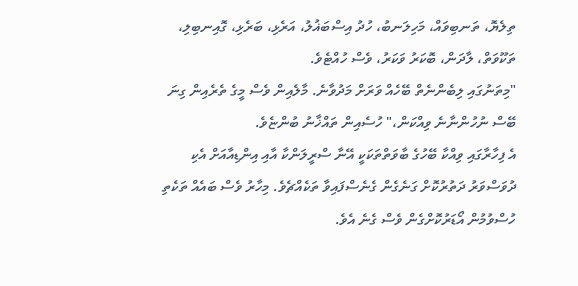ތިލެޔޮ، ތަނބިވައް، މަހިލަނބު، ހުދު އިސްބަޣުލު، އަރެޅި، ބަރެޅި، ގޮއިނބިލި، ތަކޫވަތް، ލާދަން، ބޮކަރު ވަކަރު، ވެސް ހުއްޓެވެ.
"މިތަނުގައި ލިބެންނެތް ބޭހެއް ވަރަށް މަދުވާނެ. މާލެއިން ވެސް މީގެ ތެރެއިން ގިނަ ބޭސް ނުހުންނާނެ ވިއްކަން،" ހުސެއިން ތައްޚާނު ބުންޏެވެ.
އެ ފިހާރާގައި ވިއްކާ ބޭހުގެ ބާވަތްތަކަކީ އޭނާ ސްރީލަންކާ އާއި އިންޑިއާއަށް އެކި ދުވަސްވަރު ދަތުރުކޮށް ގަނެގެން ގެނެސްފައިވާ ތަކެއްޗެވެ. މިހާރު ވެސް ބައެއް ތަކެތި ހުސްވުމުން އޯޑަރުކޮށްގެން ވެސް ގެނެ އެވެ.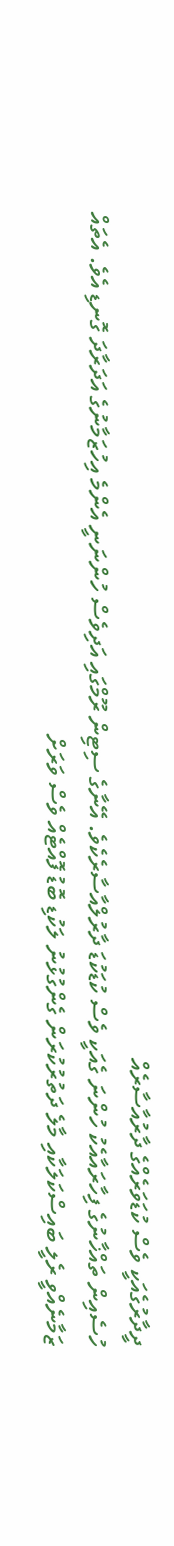ދީދާރުގެއަކީ ވެސް ކުޑަވަރެއްގެ ދާރުއާސާރެއް
ހުސެއިން ތައްޚާނުގެ ފިހާރައާއެކު ހުންނަ ގެއަކީ ވެސް ކުޑަކުޑަ ދާރުލްއާސާރެކެވެ. އޭނާގެ ސިޓިން ރޫމްގައި އަދިވެސް ހުންނަނީ އެންމެ އިހުޒަމާނުގެ އަދަރާދަ ގޮނޑި އެވެ. އެތައް ޒަމާނެއްވީ ރެލީ ބައިސްކަލަކާއި މާލެ ދަތުރުކުރަން ގެންގުޅުނު ލަކުޑި ބޮޑު ފޮއްޓެއް ވެސް ވަރަށް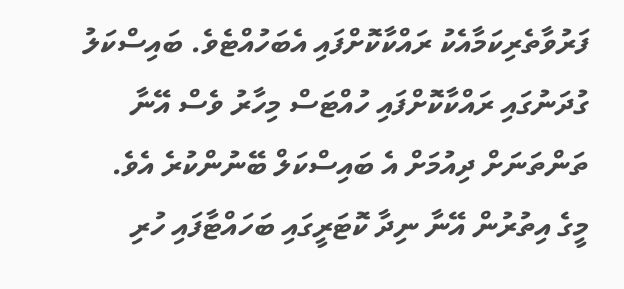ފަރުވާތެރިކަމާއެކު ރައްކާކޮށްފައި އެބަހުއްޓެވެ. ބައިސްކަލު ގުދަނުގައި ރައްކާކޮށްފައި ހުއްޓަސް މިހާރު ވެސް އޭނާ ތަންތަނަށް ދިއުމަށް އެ ބައިސްކަލް ބޭނުންކުރެ އެވެ.
މީގެ އިތުރުން އޭނާ ނިދާ ކޮޓަރީގައި ބަހައްޓާފައި ހުރި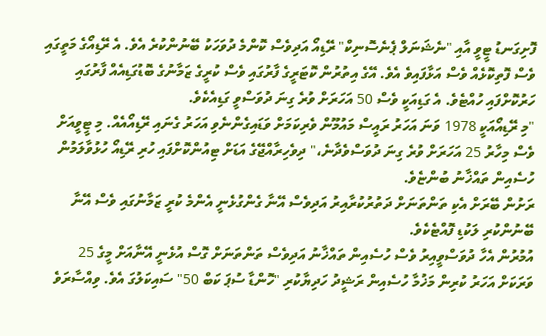ފޮށިގަނޑު ޓީވީ އާއި "ނެޝަނަލް ޕެނެސޮނިކް" ރޭޑިއޯ އަދިވެސް ކޮންމެ ދުވަހަކު ބޭނުންކުރެ އެވެ. އެ ރޭޑިއޯގެ މަތީގައި ވެސް ފޮތިކޮޅެއް ވެސް އަޅާފައިވެ އެވެ. އޭގެ އިތުރުން ކޮޓަރީގެ ފާރުގައި ވެސް ކުރީގެ ޒަމާނުގެ ބޮޑުގަޑިއެއް ފާރުގައި ހަރުކޮށްފައި ހުއްޓެވެ. އެ ގަޑިއަކީ ވެސް 50 އަހަރަށް ވުރެ ގިނަ ދުވަސްވީ ގަޑިއެކެވެ.
"މި ރޭޑިއޯއަކީ 1978 ވަނަ އަހަރު ރައީސް މައުމޫން ވެރިކަމަށް ވަޑައިގެންނެވި އަހަރު ގެނައި ރޭޑިއޯއެއް. މި ޓީވީއަށް ވެސް މިހާރު 25 އަހަރަށް ވުރެ ގިނަ ދުވަސްވެދާނެ،" ދިވެހިރާއްޖޭގެ އަޑަށް ޓިއުންކޮށްފައި ހުރި ރޭޑިއޯ ހުޅުވާލަމުން ހުސެއިން ތައްޚާނު ބުންޏެވެ.
ރަށުން ބޭރަށް އެކި ތަންތަނަށް ދަތުރުކުރާއިރު އަދިވެސް އޭނާ ގެންގުޅެނީ އެންމެ ކުރީ ޒަމާނުގައި ވެސް އޭނާ ބޭނުންކުރި ލަކުޑި ފޮއްޓެކެވެ.
އުމުރުން އެހާ ދުވަސްވީއިރު ވެސް ހުސެއިން ތައްޚާނު އަދިވެސް ތަންތަނަށް ގޮސް އުޅެނީ އޭނާއަށް މީގެ 25 ވަރަކަށް އަހަރު ކުރިން މަޚުމާ ހުސެއިން ރަޝީދު ހަދިޔާކުރި "ހޮންޑާ ސުޕަ ކަބް 50" ސައިކަލުގަ އެވެ. ވިއްސާރަވެ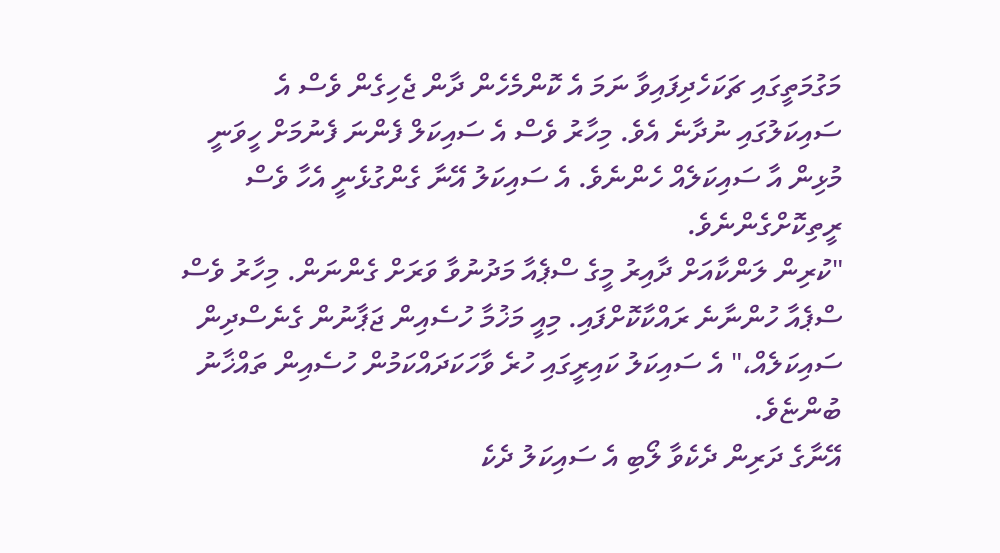މަގުމަތީގައި ޗަކަހެދިފައިވާ ނަމަ އެ ކޮންމެހެން ދާން ޖެހިގެން ވެސް އެ ސައިކަލުގައި ނުދާނެ އެވެ. މިހާރު ވެސް އެ ސައިކަލް ފެންނަ ފެނުމަށް ހީވަނީ މުޅިން އާ ސައިކަލެއް ހެންނެވެ. އެ ސައިކަލު އޭނާ ގެންގުޅެނީ އެހާ ވެސް ރީތިކޮށްގެންނެވެ.
"ކުރިން ލަންކާއަށް ދާއިރު މީގެ ސްޕެއާ މަދުނުވާ ވަރަށް ގެންނަން. މިހާރު ވެސް ސްޕެއާ ހުންނާނެ ރައްކާކޮށްފައި. މިއީ މަޚުމާ ހުސެއިން ޖަޕާނުން ގެނެސްދިން ސައިކަލެއް،" އެ ސައިކަލު ކައިރީގައި ހުރެ ވާހަކަދައްކަމުން ހުސެއިން ތައްޚާނު ބުންޏެވެ.
އޭނާގެ ދަރިން ދެކެވާ ލޯބި އެ ސައިކަލު ދެކެ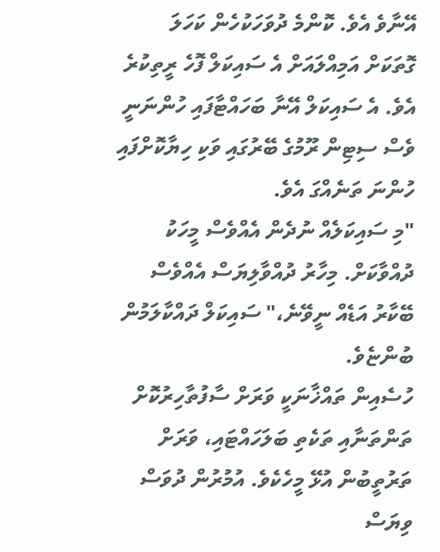އޭނާވެ އެވެ. ކޮންމެ ދުވަހަކުހެން ކަހަލަ ގޮތަކަށް އަމިއްލައަށް އެ ސައިކަލް ފޮހެ ރީތިކުރެ އެވެ. އެ ސައިކަލް އޭނާ ބަހައްޓާފައި ހުންނަނީ ވެސް ސިޓިން ރޫމުގެ ބޭރުގައި ވަކި ހިޔާކޮށްފައި ހުންނަ ތަނެއްގަ އެވެ.
"މި ސައިކަލެއް ނުދެން އެއްވެސް މީހަކު ދުއްވާކަށް. މިހާރު ދުއްވާލިޔަސް އެއްވެސް ބޭކާރު އަޑެއް ނީވޭނެ،" ސައިކަލް ދައްކާލަމުން ބުންޏެވެ.
ހުސެއިން ތައްޚާނަކީ ވަރަށް ސާފުތާހިރުކޮށް ތަންތަނާއި ތަކެތި ބަލަހައްޓައި، ވަރަށް ތަރުތީބުން އުޅޭ މީހެކެވެ. އުމުރުން ދުވަސް ވިޔަސް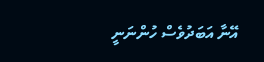އޭނާ އަބަދުވެސް ހުންނަނީ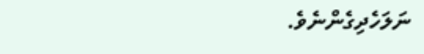ނަލަހެދިގެންނެވެ.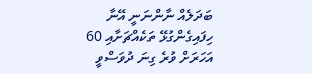ބަދަލެއް ނާންނަނީ އޭނާ ހިފައިގެންގުޅޭ ތަކެއްޗަށާއި 60 އަހަރަށް ވުރެ ގިނަ ދުވަސްވީ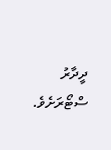ދީދާރު ސްޓޯރަށެވެ.